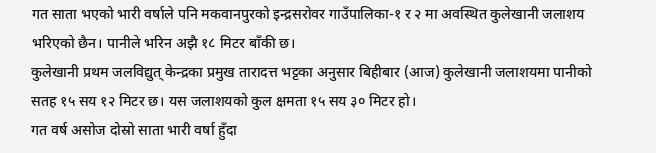गत साता भएको भारी वर्षाले पनि मकवानपुरको इन्द्रसरोवर गाउँपालिका-१ र २ मा अवस्थित कुलेखानी जलाशय भरिएको छैन। पानीले भरिन अझै १८ मिटर बाँकी छ।
कुलेखानी प्रथम जलविद्युत् केन्द्रका प्रमुख तारादत्त भट्टका अनुसार बिहीबार (आज) कुलेखानी जलाशयमा पानीको सतह १५ सय १२ मिटर छ। यस जलाशयको कुल क्षमता १५ सय ३० मिटर हो।
गत वर्ष असोज दोस्रो साता भारी वर्षा हुँदा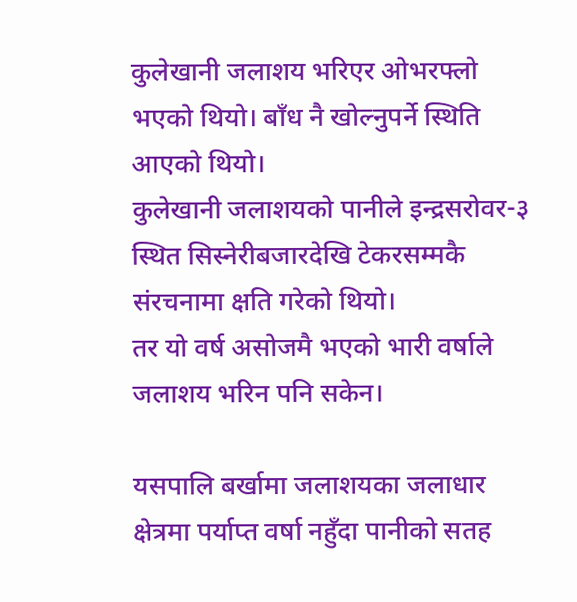कुलेखानी जलाशय भरिएर ओभरफ्लो भएको थियो। बाँध नै खोल्नुपर्ने स्थिति आएको थियो।
कुलेखानी जलाशयको पानीले इन्द्रसरोवर-३ स्थित सिस्नेरीबजारदेखि टेकरसम्मकै संरचनामा क्षति गरेको थियो।
तर यो वर्ष असोजमै भएको भारी वर्षाले जलाशय भरिन पनि सकेन।

यसपालि बर्खामा जलाशयका जलाधार क्षेत्रमा पर्याप्त वर्षा नहुँदा पानीको सतह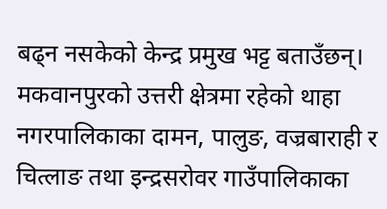बढ्न नसकेको केन्द्र प्रमुख भट्ट बताउँछन्।
मकवानपुरको उत्तरी क्षेत्रमा रहेको थाहा नगरपालिकाका दामन, पालुङ, वज्रबाराही र चित्लाङ तथा इन्द्रसरोवर गाउँपालिकाका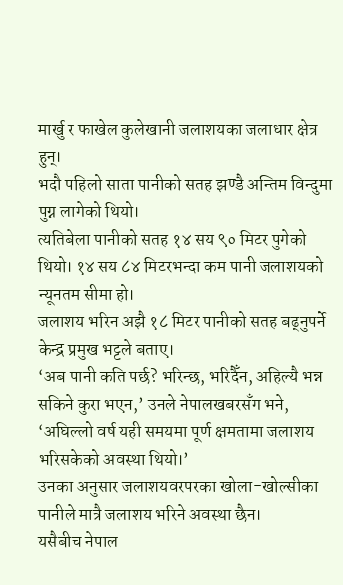मार्खु र फाखेल कुलेखानी जलाशयका जलाधार क्षेत्र हुन्।
भदौ पहिलो साता पानीको सतह झण्डै अन्तिम विन्दुमा पुग्न लागेको थियो।
त्यतिबेला पानीको सतह १४ सय ९० मिटर पुगेको थियो। १४ सय ८४ मिटरभन्दा कम पानी जलाशयको न्यूनतम सीमा हो।
जलाशय भरिन अझै १८ मिटर पानीको सतह बढ्नुपर्ने केन्द्र प्रमुख भट्टले बताए।
‘अब पानी कति पर्छ? भरिन्छ, भरिदैँन, अहिल्यै भन्न सकिने कुरा भएन,’ उनले नेपालखबरसँग भने, ‘अघिल्लो वर्ष यही समयमा पूर्ण क्षमतामा जलाशय भरिसकेको अवस्था थियो।’
उनका अनुसार जलाशयवरपरका खोला-खोल्सीका पानीले मात्रै जलाशय भरिने अवस्था छैन।
यसैबीच नेपाल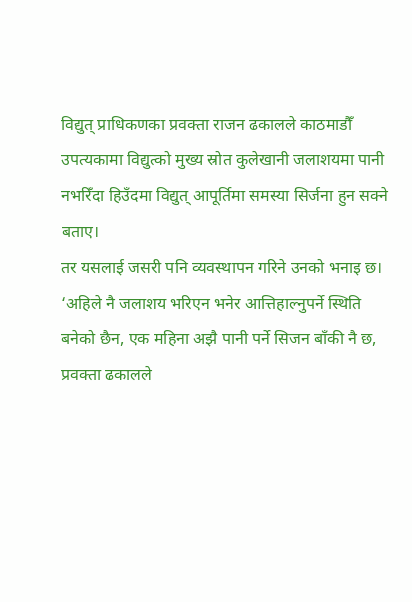विद्युत् प्राधिकणका प्रवक्ता राजन ढकालले काठमाडौँ उपत्यकामा विद्युत्को मुख्य स्रोत कुलेखानी जलाशयमा पानी नभरिँदा हिउँदमा विद्युत् आपूर्तिमा समस्या सिर्जना हुन सक्ने बताए।
तर यसलाई जसरी पनि व्यवस्थापन गरिने उनको भनाइ छ।
‘अहिले नै जलाशय भरिएन भनेर आत्तिहाल्नुपर्ने स्थिति बनेको छैन, एक महिना अझै पानी पर्ने सिजन बाँकी नै छ, प्रवक्ता ढकालले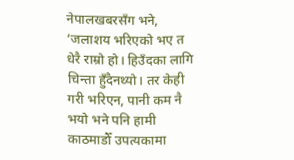नेपालखबरसँग भने, ‘जलाशय भरिएको भए त धेरै राम्रो हो। हिउँदका लागि चिन्ता हुँदैनथ्यो। तर केही गरी भरिएन, पानी कम नै भयो भने पनि हामी काठमाडौँ उपत्यकामा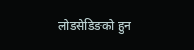लोडसेडिङको हुन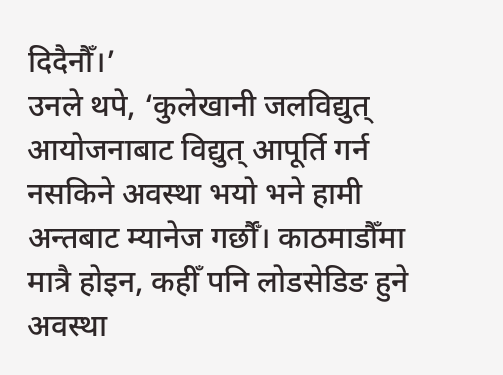दिदैनौँ।’
उनले थपे, ‘कुलेखानी जलविद्युत् आयोजनाबाट विद्युत् आपूर्ति गर्न नसकिने अवस्था भयो भने हामी अन्तबाट म्यानेज गर्छौँ। काठमाडौँमा मात्रै होइन, कहीँ पनि लोडसेडिङ हुने अवस्था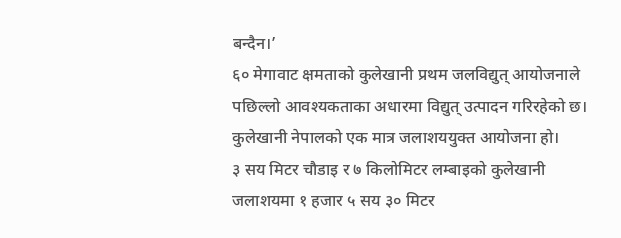बन्दैन।’
६० मेगावाट क्षमताको कुलेखानी प्रथम जलविद्युत् आयोजनाले पछिल्लो आवश्यकताका अधारमा विद्युत् उत्पादन गरिरहेको छ।
कुलेखानी नेपालको एक मात्र जलाशययुक्त आयोजना हो।
३ सय मिटर चौडाइ र ७ किलोमिटर लम्बाइको कुलेखानी जलाशयमा १ हजार ५ सय ३० मिटर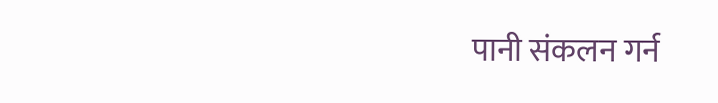पानी संकलन गर्न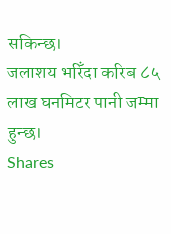सकिन्छ।
जलाशय भरिँदा करिब ८५ लाख घनमिटर पानी जम्मा हुन्छ।
Shares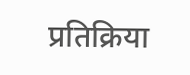प्रतिक्रिया